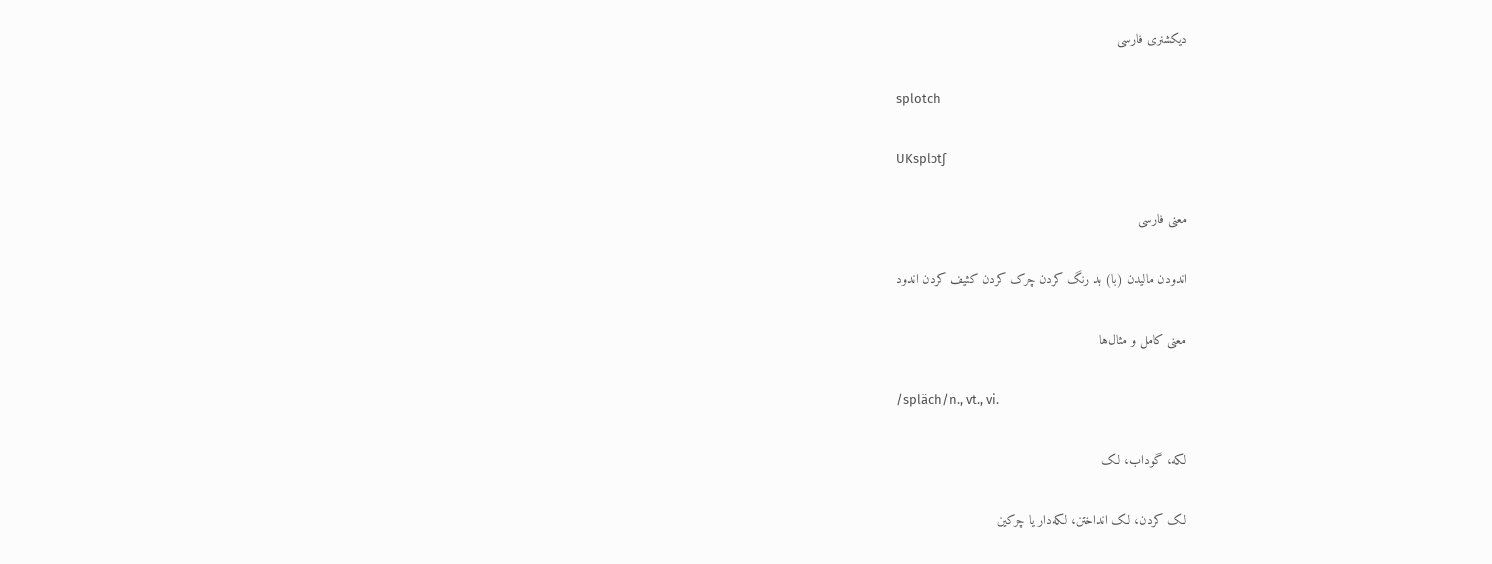دیکشنری فارسی

splotch

UKsplɔtʃ

معنی فارسی

اندودن ماليدن (با) بد رنگ کردن چرک کردن کثيف کردن اندود

معنی کامل و مثال‌ها

/spläch/n., vt., vi.

لکه، گوداب، لک

لک کردن، لک انداختن، لکه‌دار یا چرکین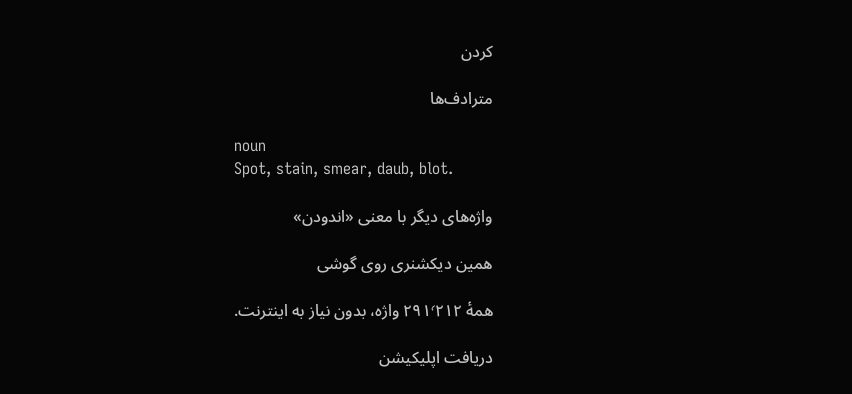کردن

مترادف‌ها

noun
Spot, stain, smear, daub, blot.

واژه‌های دیگر با معنی «اندودن»

همین دیکشنری روی گوشی

همهٔ ۲۹۱٬۲۱۲ واژه، بدون نیاز به اینترنت.

دریافت اپلیکیشن